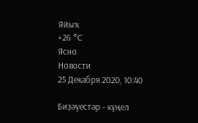Яйыҡ
+26 °С
Ясно
Новости
25 Декабря 2020, 10:40

Биҙәүестәр - күңел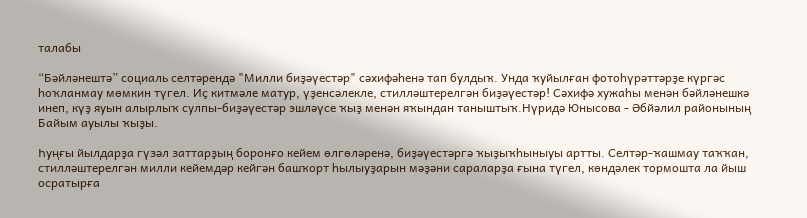талабы

“Бәйләнештә” социаль селтәрендә "Милли биҙәүестәр" сәхифәһенә тап булдыҡ. Унда ҡуйылған фотоһүрәттәрҙе күргәс һоҡланмау мөмкин түгел. Иҫ китмәле матур, үҙенсәлекле, стилләштерелгән биҙәүестәр! Сәхифә хужаһы менән бәйләнешкә инеп, күҙ яуын алырлыҡ сулпы-биҙәүестәр эшләүсе ҡыҙ менән яҡындан таныштыҡ.Нүридә Юнысова - Әбйәлил районының Байым ауылы ҡыҙы.

Һуңғы йылдарҙа гүзәл заттарҙың боронғо кейем өлгөләренә, биҙәүестәргә ҡыҙыҡһыныуы артты. Селтәр-ҡашмау таҡҡан, стилләштерелгән милли кейемдәр кейгән башҡорт һылыуҙарын мәҙәни сараларҙа ғына түгел, көндәлек тормошта ла йыш осратырға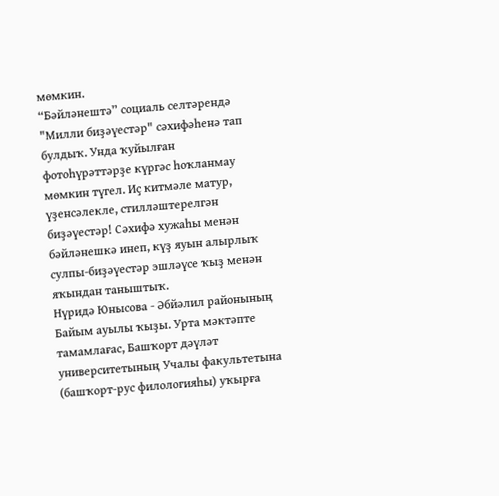мөмкин.
“Бәйләнештә” социаль селтәрендә "Милли биҙәүестәр" сәхифәһенә тап булдыҡ. Унда ҡуйылған фотоһүрәттәрҙе күргәс һоҡланмау мөмкин түгел. Иҫ китмәле матур, үҙенсәлекле, стилләштерелгән биҙәүестәр! Сәхифә хужаһы менән бәйләнешкә инеп, күҙ яуын алырлыҡ сулпы-биҙәүестәр эшләүсе ҡыҙ менән яҡындан таныштыҡ.
Нүридә Юнысова - Әбйәлил районының Байым ауылы ҡыҙы. Урта мәктәпте тамамлағас, Башҡорт дәүләт университетының Учалы факультетына (башҡорт-рус филологияһы) уҡырға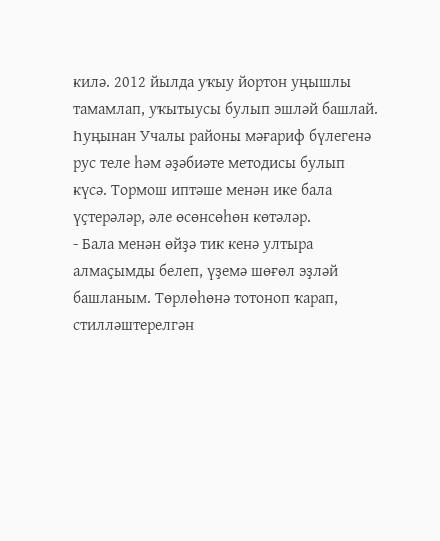килә. 2012 йылда уҡыу йортон уңышлы тамамлап, уҡытыусы булып эшләй башлай. Һуңынан Учалы районы мәғариф бүлегенә рус теле һәм әҙәбиәте методисы булып күсә. Тормош иптәше менән ике бала үҫтерәләр, әле өсөнсөһөн көтәләр.
- Бала менән өйҙә тик кенә ултыра алмаҫымды белеп, үҙемә шөғөл эҙләй башланым. Төрлөһөнә тотоноп ҡарап, стилләштерелгән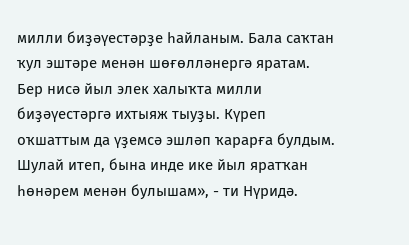милли биҙәүестәрҙе һайланым. Бала саҡтан ҡул эштәре менән шөғөлләнергә яратам. Бер нисә йыл элек халыҡта милли биҙәүестәргә ихтыяж тыуҙы. Күреп оҡшаттым да үҙемсә эшләп ҡарарға булдым. Шулай итеп, бына инде ике йыл яратҡан һөнәрем менән булышам», - ти Нүридә.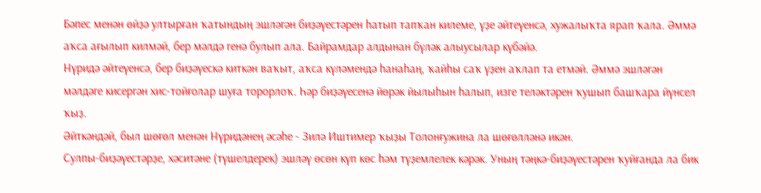Бәпес менән өйҙә ултырған ҡатындың эшләгән биҙәүестәрен һатып тапҡан килеме, үҙе әйтеүенсә, хужалыҡта ярап ҡала. Әммә аҡса ағылып килмәй, бер мәлдә генә булып ала. Байрамдар алдынан бүләк алыусылар күбәйә.
Нүридә әйтеүенсә, бер биҙәүескә киткән ваҡыт, аҡса күләмендә һанаһаң, ҡайһы саҡ үҙен аҡлап та етмәй. Әммә эшләгән мәлдәге кисергән хис-тойғолар шуға торорлоҡ. Һәр биҙәүесенә йөрәк йылыһын һалып, изге теләктәрен ҡушып башҡара йүнсел ҡыҙ.
Әйткәндәй, был шөғөл менән Нүридәнең әсәһе - Зилә Иштимер ҡыҙы Толонғужина ла шөғөлләнә икән.
Сулпы-биҙәүестәрҙе, хәситәне (түшелдерек) эшләү өсөн күп көс һәм түҙемлелек кәрәк. Уның тәңкә-биҙәүестәрен ҡуйғанда ла бик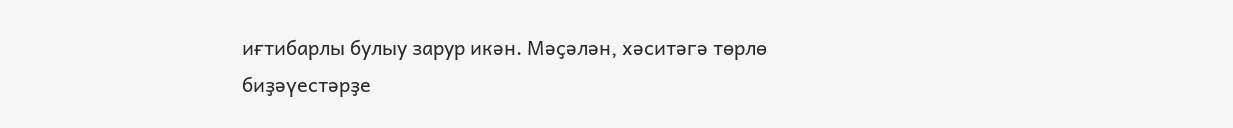иғтибарлы булыу зарур икән. Мәҫәлән, хәситәгә төрлө биҙәүестәрҙе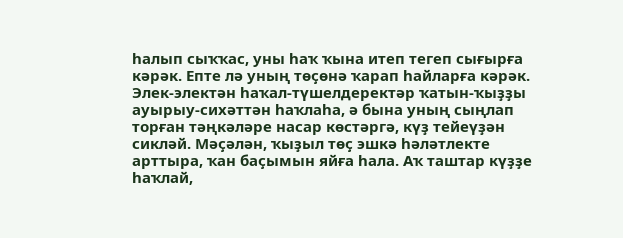һалып сыҡҡас, уны һаҡ ҡына итеп тегеп сығырға кәрәк. Епте лә уның төҫөнә ҡарап һайларға кәрәк.
Элек-электән һаҡал-түшелдеректәр ҡатын-ҡыҙҙы ауырыу-сихәттән һаҡлаһа, ә бына уның сыңлап торған тәңкәләре насар көстәргә, күҙ тейеүҙән сикләй. Мәҫәлән, ҡыҙыл төҫ эшкә һәләтлекте арттыра, ҡан баҫымын яйға һала. Аҡ таштар күҙҙе һаҡлай,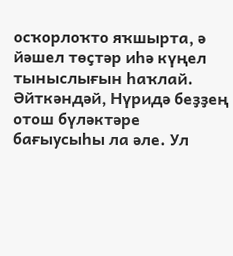осҡорлоҡто яҡшырта, ә йәшел төҫтәр иһә күңел тыныслығын һаҡлай.
Әйткәндәй, Нүридә беҙҙең отош бүләктәре бағыусыһы ла әле. Ул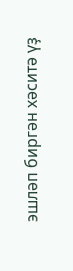эшләп биргән хәситә үҙ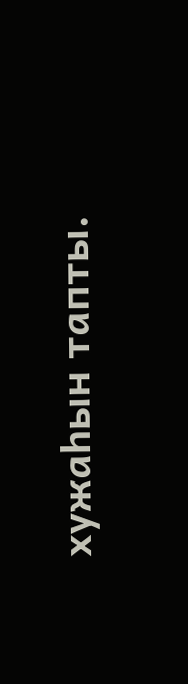хужаһын тапты.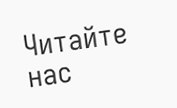Читайте нас